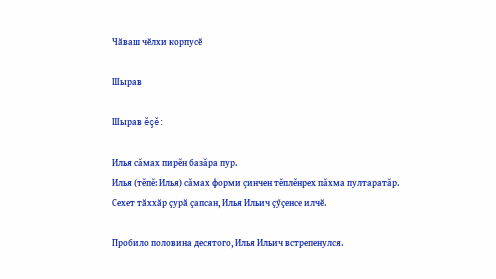Чӑваш чӗлхи корпусӗ

Шырав

Шырав ĕçĕ:

Илья сăмах пирĕн базăра пур.
Илья (тĕпĕ: Илья) сăмах форми çинчен тĕплĕнрех пăхма пултаратăр.
Сехет тӑххӑр ҫурӑ ҫапсан, Илья Ильич ҫӳҫенсе илчӗ.

Пробило половина десятого, Илья Ильич встрепенулся.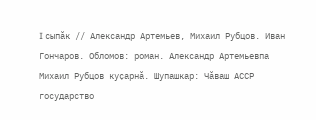I сыпӑк // Александр Артемьев, Михаил Рубцов. Иван Гончаров. Обломов: роман. Александр Артемьевпа Михаил Рубцов куҫарнӑ. Шупашкар: Чӑваш АССР государство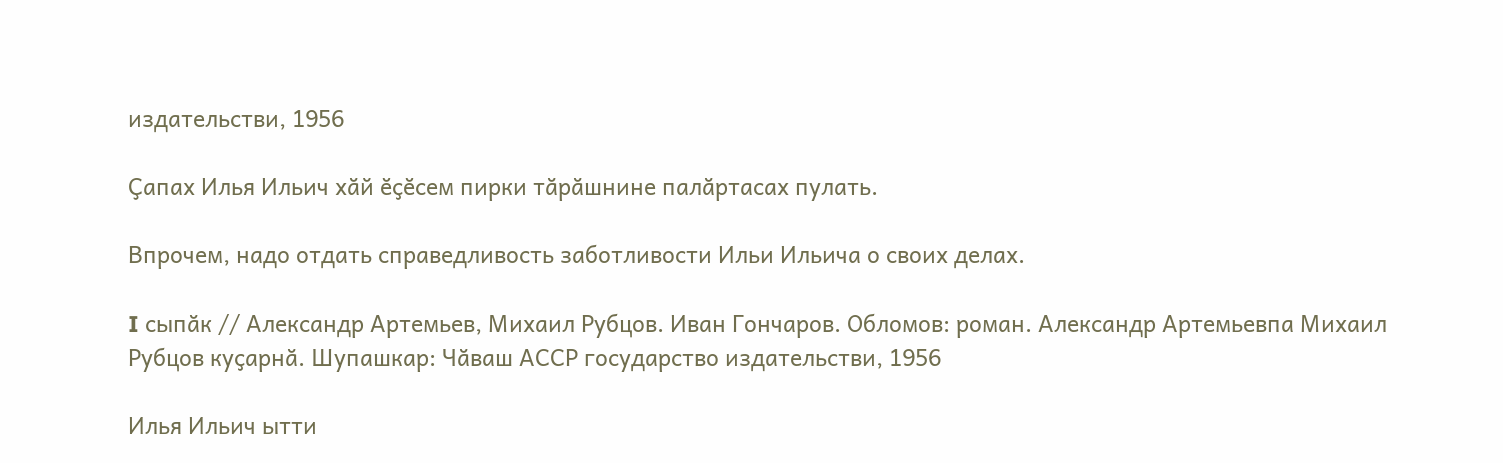издательстви, 1956

Ҫапах Илья Ильич хӑй ӗҫӗсем пирки тӑрӑшнине палӑртасах пулать.

Впрочем, надо отдать справедливость заботливости Ильи Ильича о своих делах.

I сыпӑк // Александр Артемьев, Михаил Рубцов. Иван Гончаров. Обломов: роман. Александр Артемьевпа Михаил Рубцов куҫарнӑ. Шупашкар: Чӑваш АССР государство издательстви, 1956

Илья Ильич ытти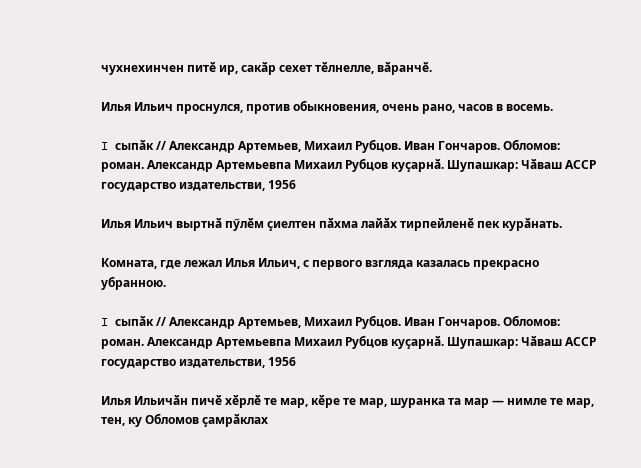чухнехинчен питӗ ир, сакӑр сехет тӗлнелле, вӑранчӗ.

Илья Ильич проснулся, против обыкновения, очень рано, часов в восемь.

I сыпӑк // Александр Артемьев, Михаил Рубцов. Иван Гончаров. Обломов: роман. Александр Артемьевпа Михаил Рубцов куҫарнӑ. Шупашкар: Чӑваш АССР государство издательстви, 1956

Илья Ильич выртнӑ пӳлӗм ҫиелтен пӑхма лайӑх тирпейленӗ пек курӑнать.

Комната, где лежал Илья Ильич, с первого взгляда казалась прекрасно убранною.

I сыпӑк // Александр Артемьев, Михаил Рубцов. Иван Гончаров. Обломов: роман. Александр Артемьевпа Михаил Рубцов куҫарнӑ. Шупашкар: Чӑваш АССР государство издательстви, 1956

Илья Ильичӑн пичӗ хӗрлӗ те мар, кӗре те мар, шуранка та мар — нимле те мар, тен, ку Обломов ҫамрӑклах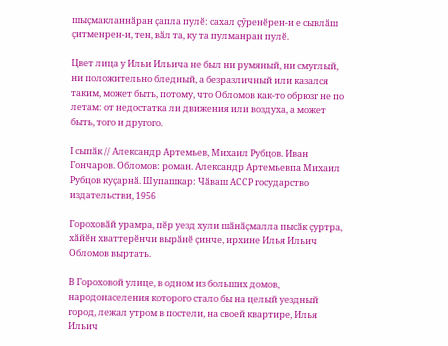шыҫмакланнӑран ҫапла пулӗ: сахал ҫӳренӗрен-и е сывлӑш ҫитменрен-и, тен, вӑл та, ку та пулманран пулӗ.

Цвет лица у Ильи Ильича не был ни румяный, ни смуглый, ни положительно бледный, а безразличный или казался таким, может быть, потому, что Обломов как-то обрюзг не по летам: от недостатка ли движения или воздуха, а может быть, того и другого.

I сыпӑк // Александр Артемьев, Михаил Рубцов. Иван Гончаров. Обломов: роман. Александр Артемьевпа Михаил Рубцов куҫарнӑ. Шупашкар: Чӑваш АССР государство издательстви, 1956

Гороховӑй урамра, пӗр уезд хули шӑнӑҫмалла пысӑк ҫуртра, хӑйӗн хваттерӗнчи вырӑнӗ ҫинче, ирхине Илья Ильич Обломов выртать.

В Гороховой улице, в одном из больших домов, народонаселения которого стало бы на целый уездный город, лежал утром в постели, на своей квартире, Илья Ильич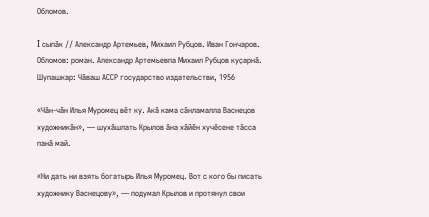Обломов.

I сыпӑк // Александр Артемьев, Михаил Рубцов. Иван Гончаров. Обломов: роман. Александр Артемьевпа Михаил Рубцов куҫарнӑ. Шупашкар: Чӑваш АССР государство издательстви, 1956

«Чӑн-чӑн Илья Муромец вӗт ку. Акӑ кама сӑнламалла Васнецов художникӑн», — шухӑшлать Крылов ӑна хӑйӗн хучӗсене тӑсса панӑ май.

«Ни дать ни взять богатырь Илья Муромец. Вот с кого бы писать художнику Васнецову», — подумал Крылов и протянул свои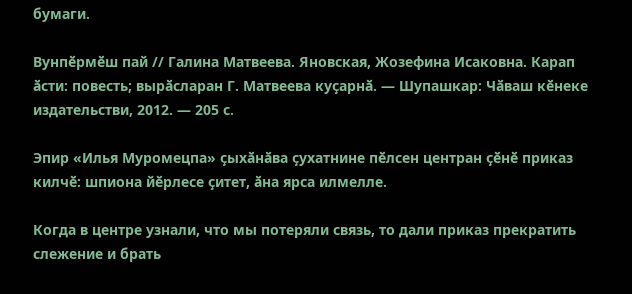бумаги.

Вунпӗрмӗш пай // Галина Матвеева. Яновская, Жозефина Исаковна. Карап ӑсти: повесть; вырӑсларан Г. Матвеева куҫарнӑ. — Шупашкар: Чӑваш кӗнеке издательстви, 2012. — 205 с.

Эпир «Илья Муромецпа» ҫыхӑнӑва ҫухатнине пӗлсен центран ҫӗнӗ приказ килчӗ: шпиона йӗрлесе ҫитет, ӑна ярса илмелле.

Когда в центре узнали, что мы потеряли связь, то дали приказ прекратить слежение и брать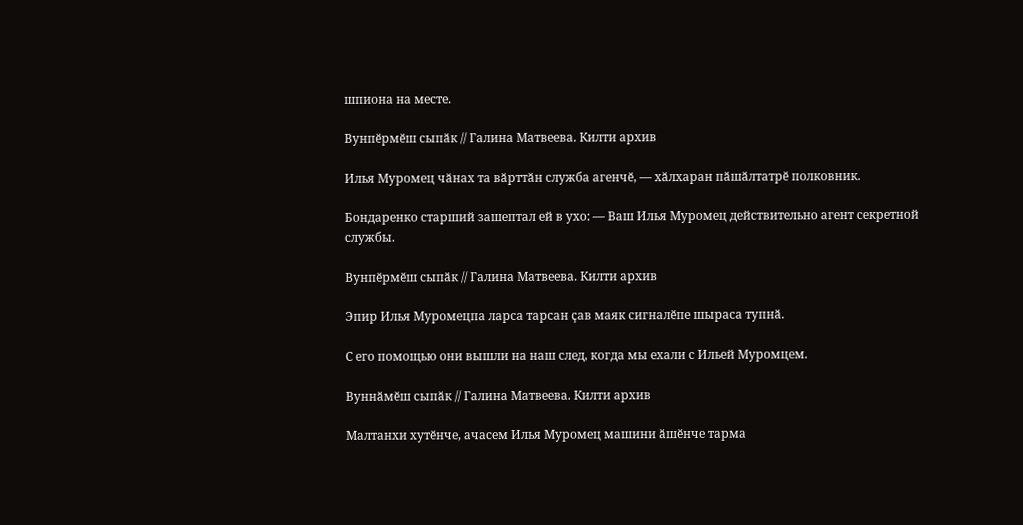шпиона на месте.

Вунпӗрмӗш сыпӑк // Галина Матвеева. Килти архив

Илья Муромец чӑнах та вӑрттӑн служба агенчӗ, — хӑлхаран пӑшӑлтатрӗ полковник.

Бондаренко старший зашептал ей в ухо: — Ваш Илья Муромец действительно агент секретной службы.

Вунпӗрмӗш сыпӑк // Галина Матвеева. Килти архив

Эпир Илья Муромецпа ларса тарсан ҫав маяк сигналӗпе шыраса тупнӑ.

С его помощью они вышли на наш след, когда мы ехали с Ильей Муромцем.

Вуннӑмӗш сыпӑк // Галина Матвеева. Килти архив

Малтанхи хутӗнче, ачасем Илья Муромец машини ӑшӗнче тарма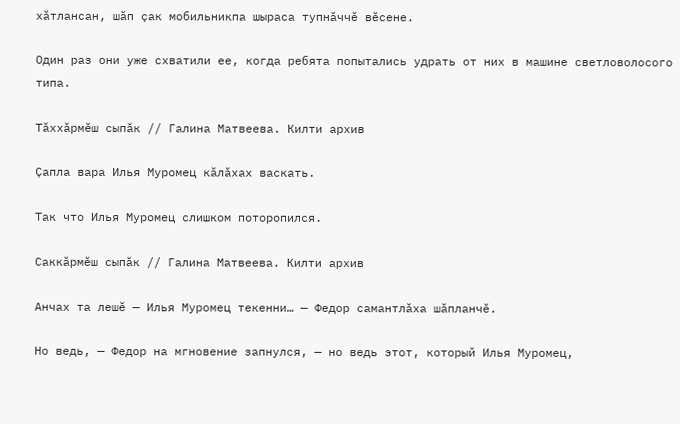хӑтлансан, шӑп ҫак мобильникпа шыраса тупнӑччӗ вӗсене.

Один раз они уже схватили ее, когда ребята попытались удрать от них в машине светловолосого типа.

Тӑххӑрмӗш сыпӑк // Галина Матвеева. Килти архив

Ҫапла вара Илья Муромец кӑлӑхах васкать.

Так что Илья Муромец слишком поторопился.

Саккӑрмӗш сыпӑк // Галина Матвеева. Килти архив

Анчах та лешӗ — Илья Муромец текенни… — Федор самантлӑха шӑпланчӗ.

Но ведь, — Федор на мгновение запнулся, — но ведь этот, который Илья Муромец,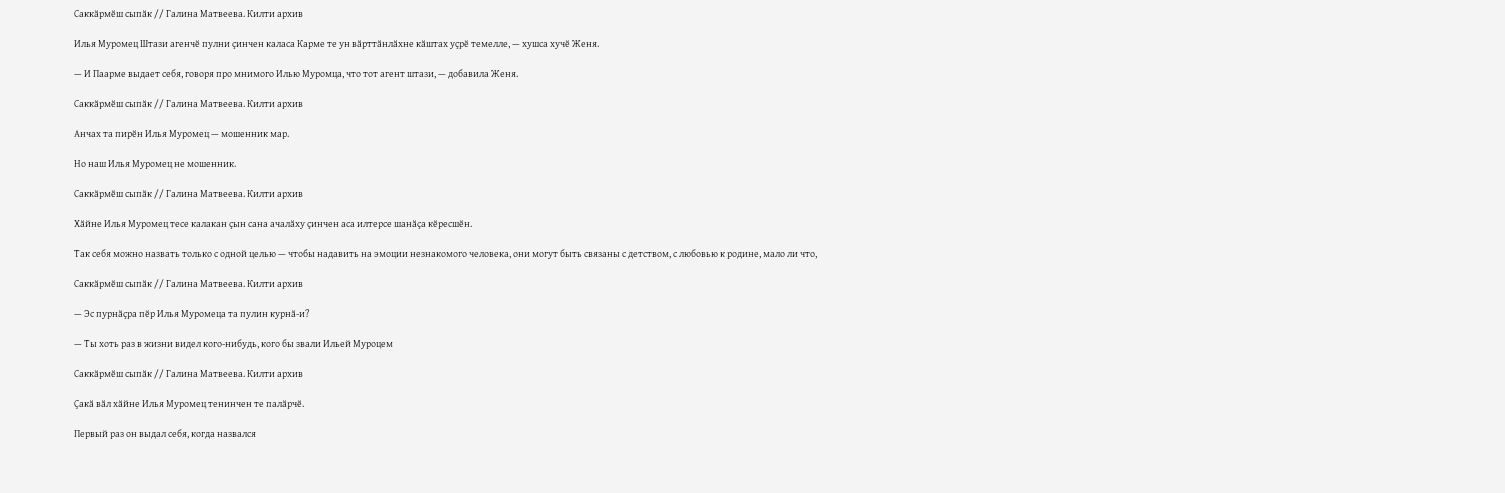Саккӑрмӗш сыпӑк // Галина Матвеева. Килти архив

Илья Муромец Штази агенчӗ пулни ҫинчен каласа Карме те ун вӑрттӑнлӑхне кӑштах уҫрӗ темелле, — хушса хучӗ Женя.

— И Паарме выдает себя, говоря про мнимого Илью Муромца, что тот агент штази, — добавила Женя.

Саккӑрмӗш сыпӑк // Галина Матвеева. Килти архив

Анчах та пирӗн Илья Муромец — мошенник мар.

Но наш Илья Муромец не мошенник.

Саккӑрмӗш сыпӑк // Галина Матвеева. Килти архив

Хӑйне Илья Муромец тесе калакан ҫын сана ачалӑху ҫинчен аса илтерсе шанӑҫа кӗресшӗн.

Так себя можно назвать только с одной целью — чтобы надавить на эмоции незнакомого человека, они могут быть связаны с детством, с любовью к родине, мало ли что,

Саккӑрмӗш сыпӑк // Галина Матвеева. Килти архив

— Эс пурнӑҫра пӗр Илья Муромеца та пулин курнӑ-и?

— Ты хоть раз в жизни видел кого-нибудь, кого бы звали Ильей Муроцем

Саккӑрмӗш сыпӑк // Галина Матвеева. Килти архив

Ҫакӑ вӑл хӑйне Илья Муромец тенинчен те палӑрчӗ.

Первый раз он выдал себя, когда назвался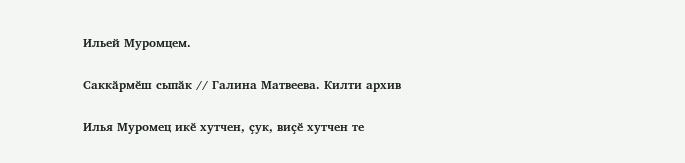Ильей Муромцем.

Саккӑрмӗш сыпӑк // Галина Матвеева. Килти архив

Илья Муромец икӗ хутчен, ҫук, виҫӗ хутчен те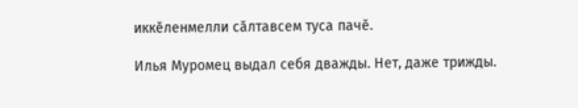иккӗленмелли сӑлтавсем туса пачӗ.

Илья Муромец выдал себя дважды. Нет, даже трижды.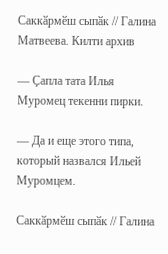Саккӑрмӗш сыпӑк // Галина Матвеева. Килти архив

— Ҫапла тата Илья Муромец текенни пирки.

— Да и еще этого типа, который назвался Ильей Муромцем.

Саккӑрмӗш сыпӑк // Галина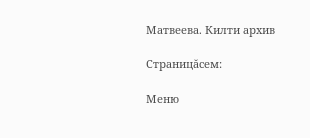Матвеева. Килти архив

Страницăсем:

Меню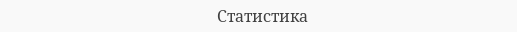Статистика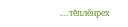...тĕплӗнрех